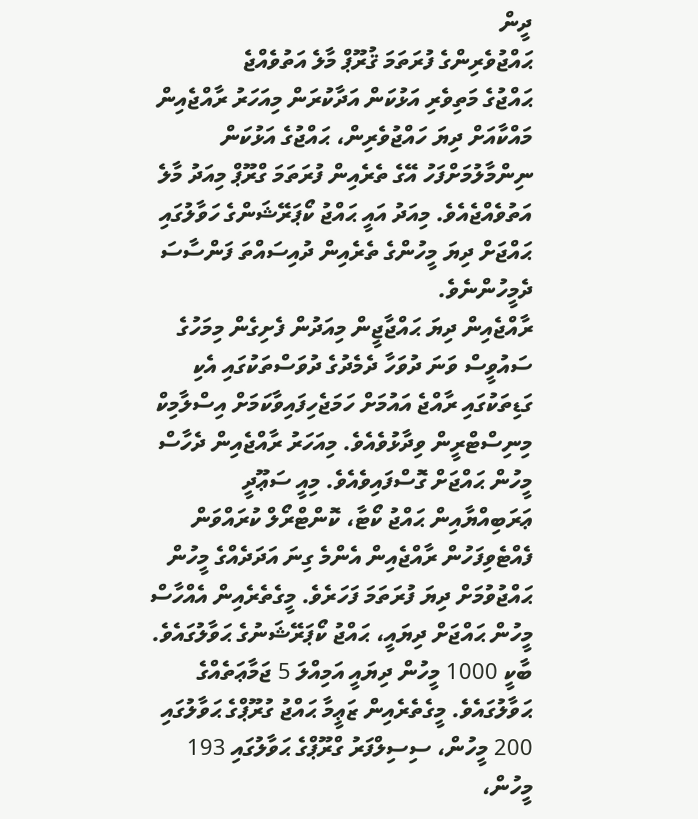ދީން
ޙައްޖުވެރިންގެ ފުރަތަމަ ޤުރޫޕް މާލެ އަތުވެއްޖެ
ޙައްޖުގެ މަތިވެރި އަޅުކަން އަދާކުރަން މިއަހަރު ރާއްޖެއިން މައްކާއަށް ދިޔަ ހައްޖުވެރިން، ޙައްޖުގެ އަޅުކަން ނިންމާލުމަށްފަހު އޭގެ ތެރެއިން ފުރަތަމަ ގްރޫޕް މިއަދު މާލެ އަތުވެއްޖެއެވެ. މިއަދު އައީ ޙައްޖު ކޯޕަރޭޝަންގެ ހަވާލުގައި ޙައްޖަށް ދިޔަ މީހުންގެ ތެރެއިން ދުއިސައްތަ ފަންސާސަ ދެމީހުންނެވެ.
ރާއްޖެއިން ދިޔަ ޙައްޖާޖީން މިއަދުން ފެށިގެން މިމަހުގެ ސައުވީސް ވަނަ ދުވަހާ ދެމެދުގެ ދުވަސްތަކުގައި އެކި ގަޑިތަކުގައި ރާއްޖެ އައުމަށް ހަމަޖެހިފައިވާކަމަށް އިސްލާމިކް މިނިސްޓްރީން ވިދާޅުވެއެވެ. މިއަހަރު ރާއްޖެއިން ދެހާސް މީހުން ޙައްޖަށް ގޮސްފައިވެއެވެ. މިއީ ސަޢޫދީ ޢަރަބިއްޔާއިން ޙައްޖު ކޯޓާ، ކޮންޓްރޯލް ކުރައްވަން ފެއްޓެވިފަހުން ރާއްޖެއިން އެންމެ ގިނަ އަދަދެއްގެ މީހުން ޙައްޖުވުމަށް ދިޔަ ފުރަތަމަ ފަހަރެވެ. މީގެތެރެއިން އެއްހާސް މީހުން ޙައްޖަށް ދިޔައީ، ޙައްޖު ކޯޕަރޭޝަނުގެ ޙަވާލުގައެވެ. ބާކީ 1000 މީހުން ދިޔައީ އަމިއްލަ 5 ޖަމާޢަތެއްގެ ޙަވާލުގައެވެ. މީގެތެރެއިން ޒަޢީމާ ޙައްޖު ގުރޫޕްގެ ޙަވާލުގައި 200 މީހުން، ސިސިލްފަރު ގްރޫޕްގެ ޙަވާލުގައި 193 މީހުން،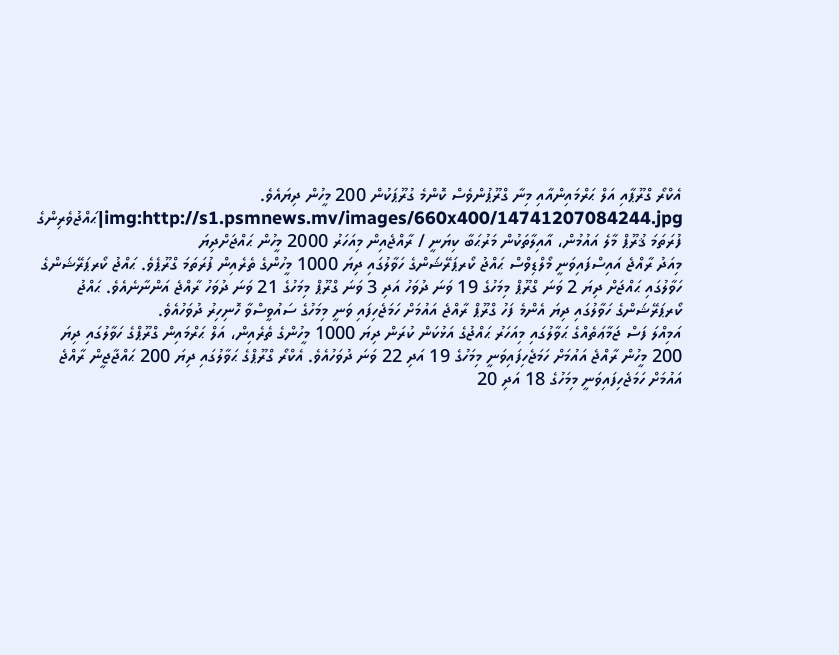އެކްރޯ ގްރޫޕާއި އަލް ޙަރްމައިންއާއި މިނާ ގްރޫޕުންވެސް ކޮންމެ ގުރޫޕަކުން 200 މީހުން ދިޔައެވެ.
img:http://s1.psmnews.mv/images/660x400/14741207084244.jpg|ޙައްޖުވެރިންގެ ފުރަތަމަ ޤުރޫޕް މާލެ އައުމުން، އާއިލާތަކުން މަރުޙަބާ ކިޔަނީ / ރާއްޖެއިން މިއަހަރު 2000 މީހުން ޙައްޖަށްދިޔަ
މިއަދު ރާއްޖެ އައިސްފައިވަނީ މޯލްޑިވްސް ޙައްޖު ކޯރޕަރޭޝަންގެ ހަވާލުގައި ދިޔަ 1000 މީހުންގެ ތެރެއިން ފުރަތަމަ ގްރޫޕެވެ. ޙައްޖު ކޯރޕަރޭޝަންގެ ހަވާލުގައި ޙައްޖަށް ދިޔަ 2 ވަނަ ގްރޫޕް މިމަހުގެ 19 ވަނަ ދުވަހު އަދި 3 ވަނަ ގްރޫޕް މިމަހުގެ 21 ވަނަ ދުވަހު ރާއްޖެ އަންނާނެއެވެ. ޙައްޖު ކޯރޕަރޭޝަންގެ ހަވާލުގައި ދިޔަ އެންމެ ފަހު ގްރޫޕް ރާއްޖެ އައުމަށް ހަމަޖެހިފައި ވަނީ މިމަހުގެ ސައުވީސްވާ ހޮނިހިރު ދުވަހުއެވެ.
އަމިއްލަ ފަސް ޖަމާޢަތެއްގެ ޙަވާލުގައި މިއަހަރު ޙައްޖުގެ އަޅުކަން ކުރަން ދިޔަ 1000 މީހުންގެ ތެރެއިން، އަލް ޙަރްމައިން ގްރޫޕްގެ ހަވާލުގައި ދިޔަ 200 މީހުން ރާއްޖެ އައުމަށް ހަމަޖެހިފައިވަނީ މިމަހުގެ 19 އަދި 22 ވަނަ ދުވަހުއެވެ. އެކްރޯ ގްރޫޕްގެ ޙަވާލުގައި ދިޔަ 200 ޙައްޖާޖީން ރާއްޖެ އައުމަށް ހަމަޖެހިފައިވަނީ މިމަހުގެ 18 އަދި 20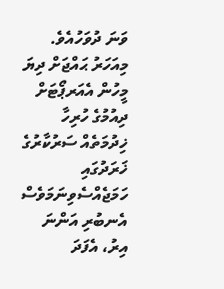ވަނަ ދުވަހުއެވެ.
މިއަހަރު ޙައްޖަށް ދިޔަ މީހުން އެއަރޕޯޓަށް ދިއުމުގެ ހުރިހާ ޚިދުމަތެއް ސަރުކާރުގެ ޚަރަދުގައި ހަމަޖެއްސެވިނަމަވެސް އެނބުރި އަންނަ އިރު، އެފަދަ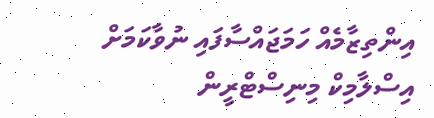އިންތިޒާމެއް ހަމަޖައްސާފައި ނުވާކަމަށް އިސްލާމިކް މިނިސްޓްރީން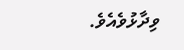ވިދާޅުވެއެވެ.